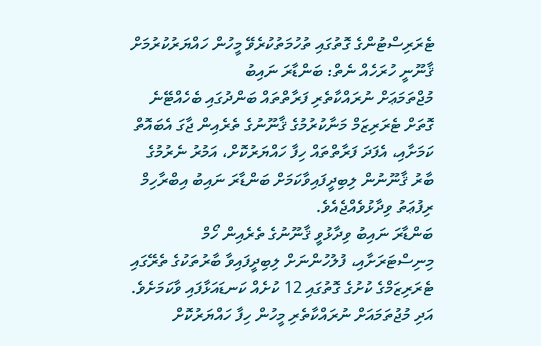ޓެރަރިސްޓުންގެ ގޮތުގައި ތުހުމަތުކުރެވޭ މީހުން ހައްޔަރުކުރުމަށް ޤާނޫނީ ހުރަހެއް ނެތް: ބަންޑާރަ ނައިބު
މުޖްތަމަޢަށް ނުރައްކާތެރި ފަރާތްތައް ބަންދުގައި ބެހެއްޓޭނެ ގޮތަށް ޓެރަރިޒަމް މަނާކުރުމުގެ ޤާނޫނުގެ ތެރެއިން ޖާގަ އެބައޮތް ކަމަށާއި، އެފަދަ ފަރާތްތައް ހިފާ ހައްޔަރުކޮށް، އަމުރު ނެރުމުގެ ބާރު ޤާނޫނުން ލިބިދީފައިވާކަމަށް ބަންޑާރަ ނައިބު އިބްރާހިމް ރިފުޢަތު ވިދާޅުވެއްޖެއެވެ.
ބަންޑާރަ ނައިބު ވިދާޅުވީ ޤާނޫނުގެ ތެރެއިން ހޯމް މިނިސްޓަރަށާއި، ފުލުހުންނަށް ލިބިދީފައިވާ ބާރުތަކުގެ ތެރޭގައި ޓެރަރިޒަމްގެ ކުށުގެ ގޮތުގައި 12 ކުށެއް ކަނޑައަޅާފައި ވާކަމަށެވެ. އަދި މުޖުތަމައަށް ނުރައްކާތެރި މީހުން ހިފާ ހައްޔަރުކޮށް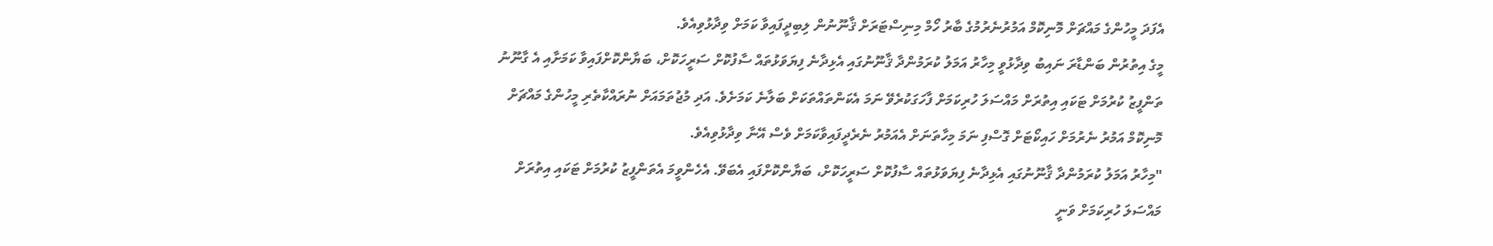އެފަދަ މީހުންގެ މައްޗަށް މޮނިކޮމް އަމުރުނެރުމުގެ ބާރު ހޯމް މިނިސްޓަރަށް ޤާނޫނުން ލިބިދީފައިވާ ކަމަށް ވިދާޅުވިއެވެ.
މީގެ އިތުރުން ބަންޑާރަ ނައިބު ވިދާޅުވީ މިހާރު އަމަލު ކުރަމުންދާ ޤާނޫނުގައި އެޅިދާނެ ފިޔަވަޅުތައް ސާފުކޮށް ސަރީހަކޮށް، ބަޔާންކޮށްފައިވާ ކަމަށާއި އެ ގާނޫނު ތަންފީޒު ކުރުމަށް ޓަކައި އިތުރަށް މައްސަލަ ހުރިކަމަށް ފާހަގަކުރެވޭ ނަމަ އެކަންތައްތަކަށް ބަލާނެ ކަމަށެވެ. އަދި މުޖުތަމައަށް ނުރައްކާތެރި މީހުންގެ މައްޗަށް މޮނިކޮމް އަމުރު ނެރުމަށް ހައިކޯޓަށް ގޮސްފި ނަމަ މިހާތަނަށް އެއަމުރު ނެރެދީފައިވާކަމަށް ވެސް އޭނާ ވިދާޅުވިއެވެ.
"މިހާރު އަމަލު ކުރަމުންދާ ޤާނޫނުގައި އެޅިދާނެ ފިޔަވަޅުތައް ސާފުކޮށް ސަރީހަކޮށް، ބަޔާންކޮށްފައި އެބަވޭ. އެހެންވީމަ އެތަންފީޒު ކުރުމަށް ޓަކައި އިތުރަށް މައްސަލަ ހުރިކަމަށް ވަނީ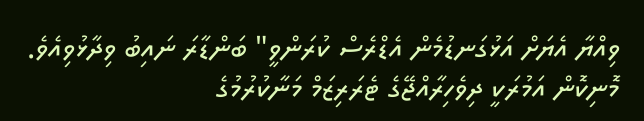ވިއްޔާ އެޔަށް އަޅުގަނޑުމެން އެޑްރެސް ކުރަންވީ" ބަންޑާރަ ނައިބު ވިދާޅުވިއެވެ.
މޮނިކޮން އަމުރަކީ ދިވެހިރާއްޖޭގެ ޓެރަރިޒަމް މަނާކުރުމުގެ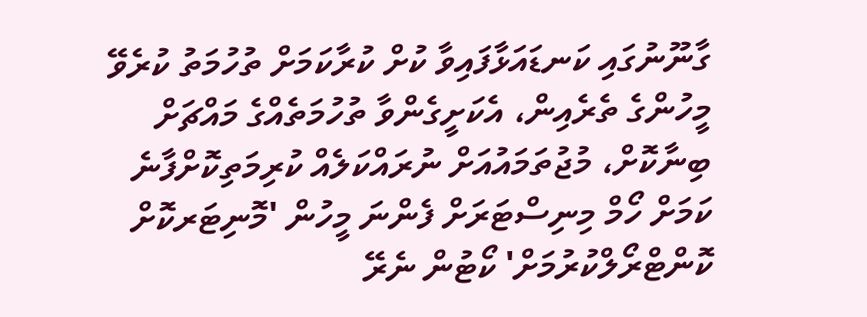ގާނޫނުގައި ކަނޑައަޅާފައިވާ ކުށް ކުރާކަމަށް ތުހުމަތު ކުރެވޭ މީހުންގެ ތެރެއިން، އެކަށީގެންވާ ތުހުމަތެއްގެ މައްޗަށް ބިނާކޮށް، މުޖުތަމައުއަށް ނުރައްކަލެއް ކުރިމަތިކޮށްފާނެ ކަމަށް ހޯމް މިނިސްޓަރަށް ފެންނަ މީހުން 'މޮނިޓަރކޮށް ކޮންޓްރޯލްކުރުމަށް' ކޯޓުން ނެރޭ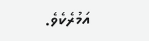އަމުރެކެވެ.